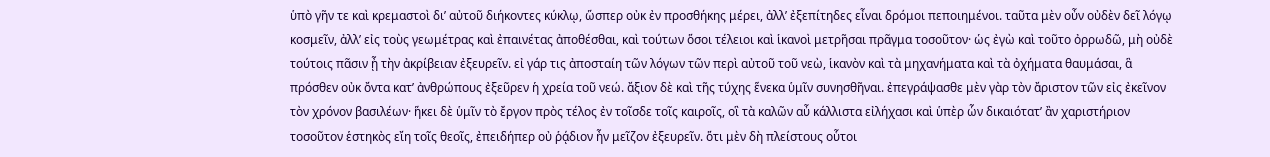ὑπὸ γῆν τε καὶ κρεμαστοὶ διʼ αὐτοῦ διήκοντες κύκλῳ, ὥσπερ οὐκ ἐν προσθήκης μέρει, ἀλλʼ ἐξεπίτηδες εἶναι δρόμοι πεποιημένοι. ταῦτα μὲν οὖν οὐδὲν δεῖ λόγῳ κοσμεῖν, ἀλλʼ εἰς τοὺς γεωμέτρας καὶ ἐπαινέτας ἀποθέσθαι, καὶ τούτων ὅσοι τέλειοι καὶ ἱκανοὶ μετρῆσαι πρᾶγμα τοσοῦτον· ὡς ἐγὼ καὶ τοῦτο ὀρρωδῶ, μὴ οὐδὲ τούτοις πᾶσιν ᾖ τὴν ἀκρίβειαν ἐξευρεῖν. εἰ γάρ τις ἀποσταίη τῶν λόγων τῶν περὶ αὐτοῦ τοῦ νεὼ, ἱκανὸν καὶ τὰ μηχανήματα καὶ τὰ ὀχήματα θαυμάσαι, ἃ πρόσθεν οὐκ ὄντα κατʼ ἀνθρώπους ἐξεῦρεν ἡ χρεία τοῦ νεώ. ἄξιον δὲ καὶ τῆς τύχης ἕνεκα ὑμῖν συνησθῆναι. ἐπεγράψασθε μὲν γὰρ τὸν ἄριστον τῶν εἰς ἐκεῖνον τὸν χρόνον βασιλέων· ἥκει δὲ ὑμῖν τὸ ἔργον πρὸς τέλος ἐν τοῖσδε τοῖς καιροῖς, οἳ τὰ καλῶν αὖ κάλλιστα εἰλήχασι καὶ ὑπὲρ ὧν δικαιότατʼ ἂν χαριστήριον τοσοῦτον ἑστηκὸς εἴη τοῖς θεοῖς, ἐπειδήπερ οὐ ῥᾴδιον ἦν μεῖζον ἐξευρεῖν. ὅτι μὲν δὴ πλείστους οὗτοι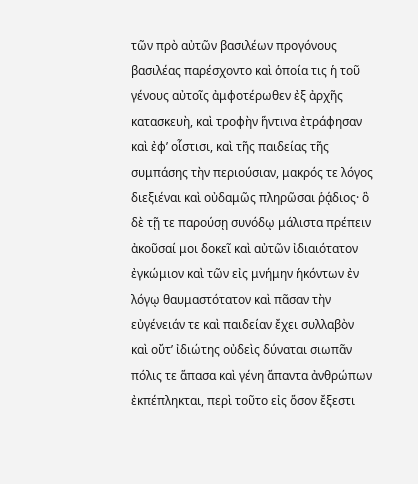τῶν πρὸ αὐτῶν βασιλέων προγόνους βασιλέας παρέσχοντο καὶ ὁποία τις ἡ τοῦ γένους αὐτοῖς ἀμφοτέρωθεν ἐξ ἀρχῆς κατασκευὴ, καὶ τροφὴν ἥντινα ἐτράφησαν καὶ ἐφʼ οἷστισι, καὶ τῆς παιδείας τῆς συμπάσης τὴν περιούσιαν, μακρός τε λόγος διεξιέναι καὶ οὐδαμῶς πληρῶσαι ῥᾴδιος· ὃ δὲ τῇ τε παρούσῃ συνόδῳ μάλιστα πρέπειν ἀκοῦσαί μοι δοκεῖ καὶ αὐτῶν ἰδιαιότατον ἐγκώμιον καὶ τῶν εἰς μνήμην ἡκόντων ἐν λόγῳ θαυμαστότατον καὶ πᾶσαν τὴν εὐγένειάν τε καὶ παιδείαν ἔχει συλλαβὸν καὶ οὔτʼ ἰδιώτης οὐδεὶς δύναται σιωπᾶν πόλις τε ἅπασα καὶ γένη ἅπαντα ἀνθρώπων ἐκπέπληκται, περὶ τοῦτο εἰς ὅσον ἔξεστι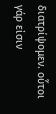διατρίψομεν. οὗτοι γάρ εἰσιν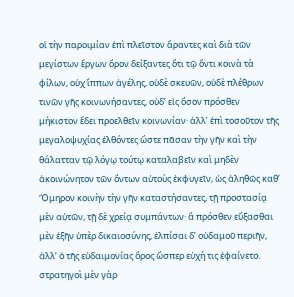οἱ τὴν παροιμίαν ἐπὶ πλεῖστον ἄραντες καὶ διὰ τῶν μεγίστων ἔργων ὅρον δείξαντες ὅτι τῷ ὄντι κοινὰ τὰ φίλων, οὐχ ἵππων ἀγέλης, οὐδὲ σκευῶν, οὐδὲ πλέθρων τινῶν γῆς κοινωνήσαντες, οὐδʼ εἰς ὅσον πρόσθεν μήκιστον ἔδει προελθεῖν κοινωνίαν· ἀλλʼ ἐπὶ τοσοῦτον τῆς μεγαλοψυχίας ἐλθόντες ὥστε πᾶσαν τὴν γῆν καὶ τὴν θάλατταν τῷ λόγῳ τούτῳ καταλαβεῖν καὶ μηδὲν ἀκοινώνητον τῶν ὄντων αὐτοὺς ἐκφυγεῖν, ὡς ἀληθῶς καθʼ Ὅμηρον κοινὴν τὴν γῆν καταστήσαντες, τῇ προστασίᾳ μὲν αὑτῶν, τῇ δὲ χρείᾳ συμπάντων· ἃ πρόσθεν εὔξασθαι μὲν ἐξῆν ὑπὲρ δικαιοσύνης, ἐλπίσαι δʼ οὐδαμοῦ περιῆν, ἀλλʼ ὁ τῆς εὐδαιμονίας ὅρος ὥσπερ εὐχή τις ἐφαίνετο. στρατηγοὶ μὲν γὰρ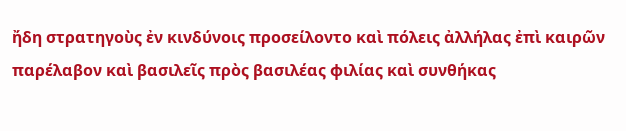ἤδη στρατηγοὺς ἐν κινδύνοις προσείλοντο καὶ πόλεις ἀλλήλας ἐπὶ καιρῶν παρέλαβον καὶ βασιλεῖς πρὸς βασιλέας φιλίας καὶ συνθήκας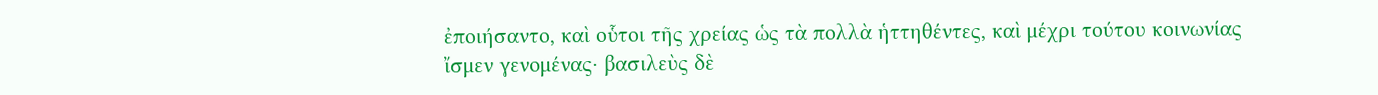ἐποιήσαντο, καὶ οὗτοι τῆς χρείας ὡς τὰ πολλὰ ἡττηθέντες, καὶ μέχρι τούτου κοινωνίας ἴσμεν γενομένας· βασιλεὺς δὲ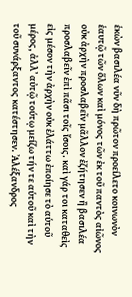ἑκὼν βασιλέα νῦν δὴ πρῶτον προείλετο κοινωνὸν ἑαυτῷ τῶν ὅλων καὶ μόνος τῶν ἐκ τοῦ παντὸς αἰῶνος οὐκ ἀρχὴν προσλαβεῖν μᾶλλον ἐζήτησεν ἢ βασιλέα προσλαβεῖν ἐπὶ πᾶσι τοῖς ἴσοις. καὶ γάρ τοι καταθεὶς εἰς μέσον τὴν ἀρχὴν οὐκ ἐλάττω ἐποίησε τὸ αὑτοῦ μέρος, ἀλλʼ αὐτῷ τούτῳ μείζω τήν τε αὑτοῦ καὶ τὴν τοῦ συνάρξαντος κατέστησεν. Ἀλέξανδρος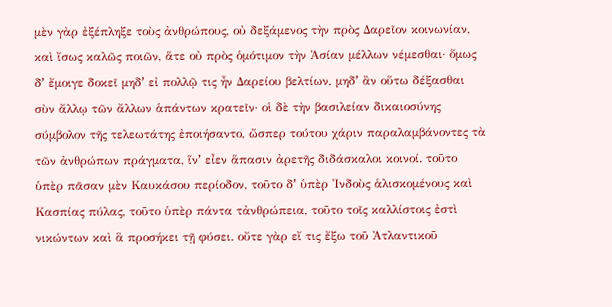μὲν γὰρ ἐξέπληξε τοὺς ἀνθρώπους, οὐ δεξάμενος τὴν πρὸς Δαρεῖον κοινωνίαν, καὶ ἴσως καλῶς ποιῶν, ἅτε οὐ πρὸς ὁμότιμον τὴν Ἀσίαν μέλλων νέμεσθαι· ὅμως δʼ ἔμοιγε δοκεῖ μηδʼ εἰ πολλῷ τις ἦν Δαρείου βελτίων, μηδʼ ἂν οὕτω δέξασθαι σὺν ἄλλῳ τῶν ἄλλων ἁπάντων κρατεῖν· οἱ δὲ τὴν βασιλείαν δικαιοσύνης σύμβολον τῆς τελεωτάτης ἐποιήσαντο, ὥσπερ τούτου χάριν παραλαμβάνοντες τὰ τῶν ἀνθρώπων πράγματα, ἵνʼ εἶεν ἅπασιν ἀρετῆς διδάσκαλοι κοινοί. τοῦτο ὑπὲρ πᾶσαν μὲν Καυκάσου περίοδον, τοῦτο δʼ ὑπὲρ Ἰνδοὺς ἁλισκομένους καὶ Κασπίας πύλας, τοῦτο ὑπὲρ πάντα τἀνθρώπεια, τοῦτο τοῖς καλλίστοις ἐστὶ νικώντων καὶ ἃ προσήκει τῇ φύσει. οὔτε γὰρ εἴ τις ἔξω τοῦ Ἀτλαντικοῦ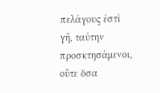πελάγους ἐστὶ γῆ, ταύτην προσκτησάμενοι, οὔτε ὅσα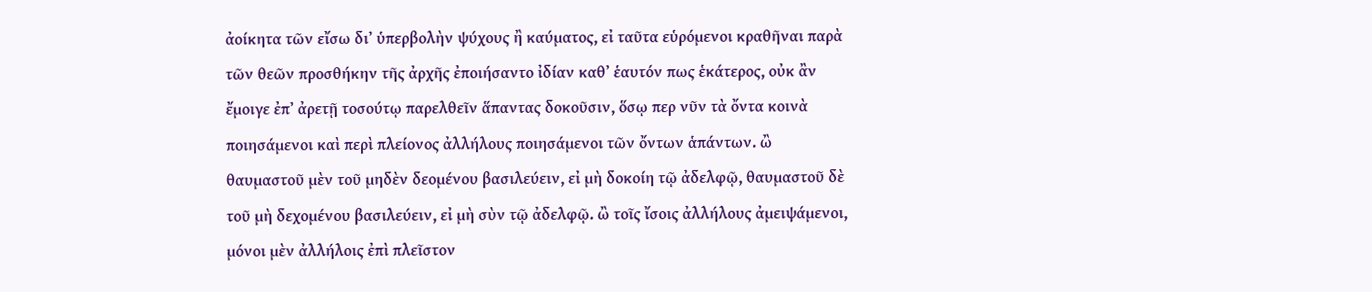ἀοίκητα τῶν εἴσω διʼ ὑπερβολὴν ψύχους ἢ καύματος, εἰ ταῦτα εὑρόμενοι κραθῆναι παρὰ τῶν θεῶν προσθήκην τῆς ἀρχῆς ἐποιήσαντο ἰδίαν καθʼ ἑαυτόν πως ἑκάτερος, οὐκ ἂν ἔμοιγε ἐπʼ ἀρετῇ τοσούτῳ παρελθεῖν ἅπαντας δοκοῦσιν, ὅσῳ περ νῦν τὰ ὄντα κοινὰ ποιησάμενοι καὶ περὶ πλείονος ἀλλήλους ποιησάμενοι τῶν ὄντων ἁπάντων. ὢ θαυμαστοῦ μὲν τοῦ μηδὲν δεομένου βασιλεύειν, εἰ μὴ δοκοίη τῷ ἀδελφῷ, θαυμαστοῦ δὲ τοῦ μὴ δεχομένου βασιλεύειν, εἰ μὴ σὺν τῷ ἀδελφῷ. ὢ τοῖς ἴσοις ἀλλήλους ἀμειψάμενοι, μόνοι μὲν ἀλλήλοις ἐπὶ πλεῖστον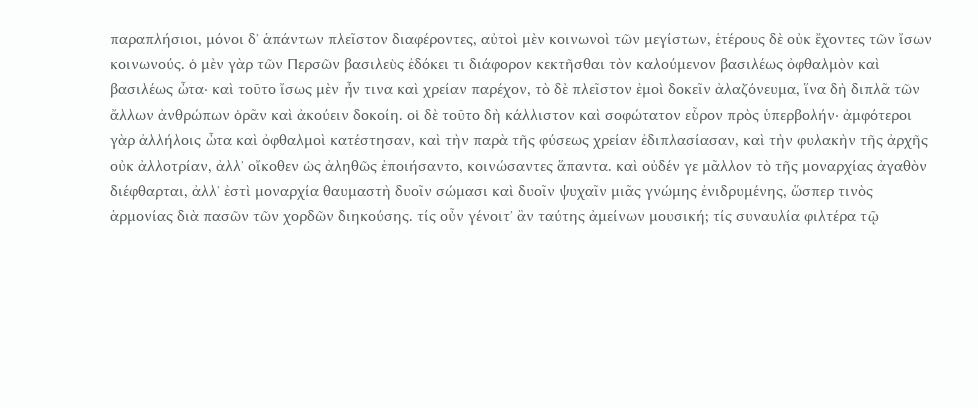παραπλήσιοι, μόνοι δʼ ἁπάντων πλεῖστον διαφέροντες, αὐτοὶ μὲν κοινωνοὶ τῶν μεγίστων, ἑτέρους δὲ οὐκ ἔχοντες τῶν ἴσων κοινωνούς. ὁ μὲν γὰρ τῶν Περσῶν βασιλεὺς ἐδόκει τι διάφορον κεκτῆσθαι τὸν καλούμενον βασιλέως ὀφθαλμὸν καὶ βασιλέως ὦτα· καὶ τοῦτο ἴσως μὲν ἦν τινα καὶ χρείαν παρέχον, τὸ δὲ πλεῖστον ἐμοὶ δοκεῖν ἀλαζόνευμα, ἵνα δὴ διπλᾶ τῶν ἄλλων ἀνθρώπων ὁρᾶν καὶ ἀκούειν δοκοίη. οἱ δὲ τοῦτο δὴ κάλλιστον καὶ σοφώτατον εὗρον πρὸς ὑπερβολήν· ἀμφότεροι γὰρ ἀλλήλοις ὦτα καὶ ὀφθαλμοὶ κατέστησαν, καὶ τὴν παρὰ τῆς φύσεως χρείαν ἐδιπλασίασαν, καὶ τὴν φυλακὴν τῆς ἀρχῆς οὐκ ἀλλοτρίαν, ἀλλʼ οἴκοθεν ὡς ἀληθῶς ἐποιήσαντο, κοινώσαντες ἅπαντα. καὶ οὐδέν γε μᾶλλον τὸ τῆς μοναρχίας ἀγαθὸν διέφθαρται, ἀλλʼ ἐστὶ μοναρχία θαυμαστὴ δυοῖν σώμασι καὶ δυοῖν ψυχαῖν μιᾶς γνώμης ἐνιδρυμένης, ὥσπερ τινὸς ἁρμονίας διὰ πασῶν τῶν χορδῶν διηκούσης. τίς οὖν γένοιτʼ ἂν ταύτης ἀμείνων μουσική; τίς συναυλία φιλτέρα τῷ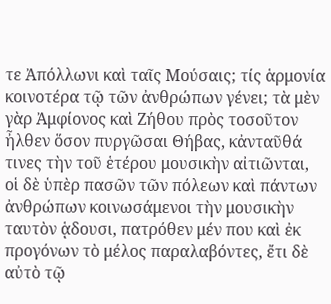τε Ἀπόλλωνι καὶ ταῖς Μούσαις; τίς ἁρμονία κοινοτέρα τῷ τῶν ἀνθρώπων γένει; τὰ μὲν γὰρ Ἀμφίονος καὶ Ζήθου πρὸς τοσοῦτον ἦλθεν ὅσον πυργῶσαι Θήβας, κἀνταῦθά τινες τὴν τοῦ ἑτέρου μουσικὴν αἰτιῶνται, οἱ δὲ ὑπὲρ πασῶν τῶν πόλεων καὶ πάντων ἀνθρώπων κοινωσάμενοι τὴν μουσικὴν ταυτὸν ᾁδουσι, πατρόθεν μέν που καὶ ἐκ προγόνων τὸ μέλος παραλαβόντες, ἔτι δὲ αὐτὸ τῷ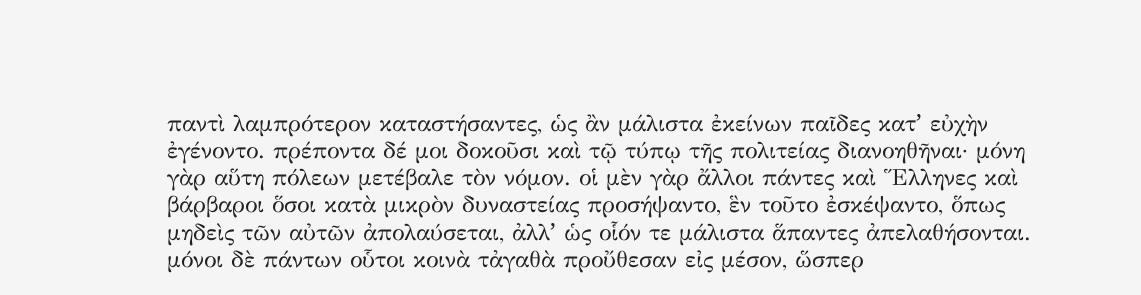παντὶ λαμπρότερον καταστήσαντες, ὡς ἂν μάλιστα ἐκείνων παῖδες κατʼ εὐχὴν ἐγένοντο. πρέποντα δέ μοι δοκοῦσι καὶ τῷ τύπῳ τῆς πολιτείας διανοηθῆναι· μόνη γὰρ αὕτη πόλεων μετέβαλε τὸν νόμον. οἱ μὲν γὰρ ἄλλοι πάντες καὶ Ἕλληνες καὶ βάρβαροι ὅσοι κατὰ μικρὸν δυναστείας προσήψαντο, ἓν τοῦτο ἐσκέψαντο, ὅπως μηδεὶς τῶν αὐτῶν ἀπολαύσεται, ἀλλʼ ὡς οἷόν τε μάλιστα ἅπαντες ἀπελαθήσονται. μόνοι δὲ πάντων οὗτοι κοινὰ τἀγαθὰ προὔθεσαν εἰς μέσον, ὥσπερ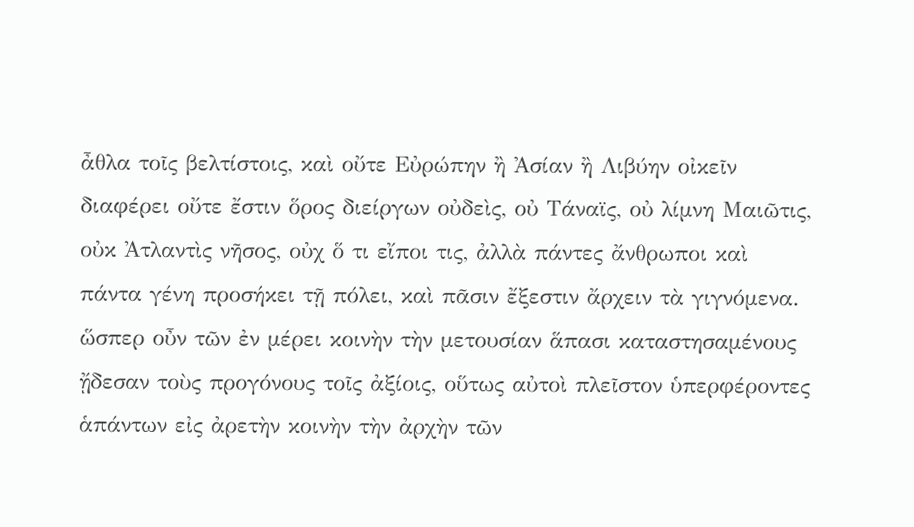ἆθλα τοῖς βελτίστοις, καὶ οὔτε Εὐρώπην ἢ Ἀσίαν ἢ Λιβύην οἰκεῖν διαφέρει οὔτε ἔστιν ὅρος διείργων οὐδεὶς, οὐ Τάναϊς, οὐ λίμνη Μαιῶτις, οὐκ Ἀτλαντὶς νῆσος, οὐχ ὅ τι εἴποι τις, ἀλλὰ πάντες ἄνθρωποι καὶ πάντα γένη προσήκει τῇ πόλει, καὶ πᾶσιν ἔξεστιν ἄρχειν τὰ γιγνόμενα. ὥσπερ οὖν τῶν ἐν μέρει κοινὴν τὴν μετουσίαν ἅπασι καταστησαμένους ᾔδεσαν τοὺς προγόνους τοῖς ἀξίοις, οὕτως αὐτοὶ πλεῖστον ὑπερφέροντες ἁπάντων εἰς ἀρετὴν κοινὴν τὴν ἀρχὴν τῶν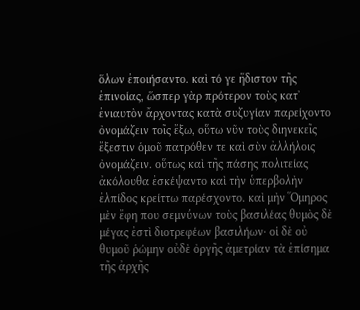ὅλων ἐποιήσαντο. καὶ τό γε ἥδιστον τῆς ἐπινοίας, ὥσπερ γὰρ πρότερον τοὺς κατʼ ἐνιαυτὸν ἄρχοντας κατὰ συζυγίαν παρείχοντο ὀνομάζειν τοῖς ἔξω, οὕτω νῦν τοὺς διηνεκεῖς ἔξεστιν ὁμοῦ πατρόθεν τε καὶ σὺν ἀλλήλοις ὀνομάζειν. οὕτως καὶ τῆς πάσης πολιτείας ἀκόλουθα ἐσκέψαντο καὶ τὴν ὑπερβολὴν ἐλπίδος κρείττω παρέσχοντο. καὶ μὴν Ὅμηρος μὲν ἔφη που σεμνύνων τοὺς βασιλέας θυμὸς δὲ μέγας ἐστὶ διοτρεφέων βασιλήων· οἱ δὲ οὐ θυμοῦ ῥώμην οὐδὲ ὀργῆς ἀμετρίαν τὰ ἐπίσημα τῆς ἀρχῆς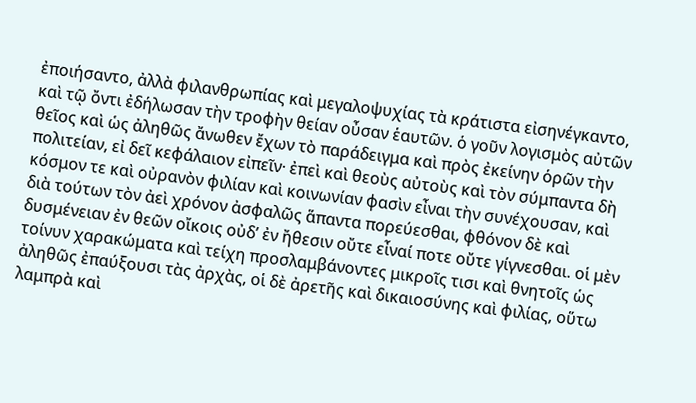ἐποιήσαντο, ἀλλὰ φιλανθρωπίας καὶ μεγαλοψυχίας τὰ κράτιστα εἰσηνέγκαντο, καὶ τῷ ὄντι ἐδήλωσαν τὴν τροφὴν θείαν οὖσαν ἑαυτῶν. ὁ γοῦν λογισμὸς αὐτῶν θεῖος καὶ ὡς ἀληθῶς ἄνωθεν ἔχων τὸ παράδειγμα καὶ πρὸς ἐκείνην ὁρῶν τὴν πολιτείαν, εἰ δεῖ κεφάλαιον εἰπεῖν· ἐπεὶ καὶ θεοὺς αὐτοὺς καὶ τὸν σύμπαντα δὴ κόσμον τε καὶ οὐρανὸν φιλίαν καὶ κοινωνίαν φασὶν εἶναι τὴν συνέχουσαν, καὶ διὰ τούτων τὸν ἀεὶ χρόνον ἀσφαλῶς ἅπαντα πορεύεσθαι, φθόνον δὲ καὶ δυσμένειαν ἐν θεῶν οἴκοις οὐδʼ ἐν ἤθεσιν οὔτε εἶναί ποτε οὔτε γίγνεσθαι. οἱ μὲν τοίνυν χαρακώματα καὶ τείχη προσλαμβάνοντες μικροῖς τισι καὶ θνητοῖς ὡς ἀληθῶς ἐπαύξουσι τὰς ἀρχὰς, οἱ δὲ ἀρετῆς καὶ δικαιοσύνης καὶ φιλίας, οὕτω λαμπρὰ καὶ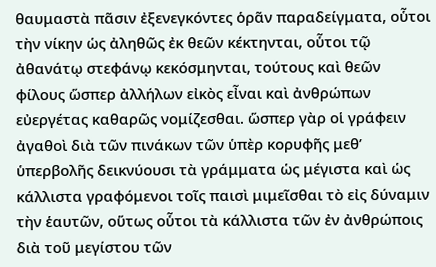θαυμαστὰ πᾶσιν ἐξενεγκόντες ὁρᾶν παραδείγματα, οὗτοι τὴν νίκην ὡς ἀληθῶς ἐκ θεῶν κέκτηνται, οὗτοι τῷ ἀθανάτῳ στεφάνῳ κεκόσμηνται, τούτους καὶ θεῶν φίλους ὥσπερ ἀλλήλων εἰκὸς εἶναι καὶ ἀνθρώπων εὐεργέτας καθαρῶς νομίζεσθαι. ὥσπερ γὰρ οἱ γράφειν ἀγαθοὶ διὰ τῶν πινάκων τῶν ὑπὲρ κορυφῆς μεθʼ ὑπερβολῆς δεικνύουσι τὰ γράμματα ὡς μέγιστα καὶ ὡς κάλλιστα γραφόμενοι τοῖς παισὶ μιμεῖσθαι τὸ εἰς δύναμιν τὴν ἑαυτῶν, οὕτως οὗτοι τὰ κάλλιστα τῶν ἐν ἀνθρώποις διὰ τοῦ μεγίστου τῶν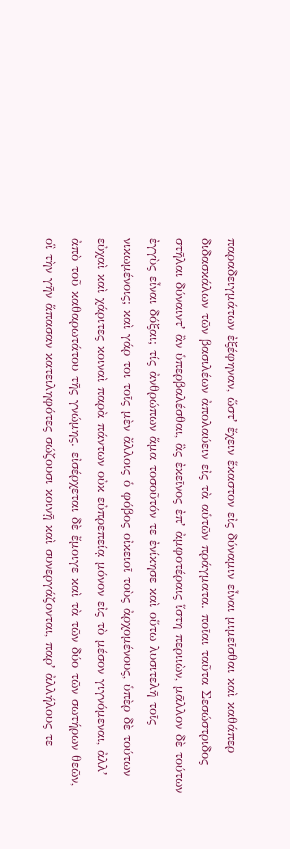παραδειγμάτων ἐξέφηναν, ὥστʼ ἔχειν ἕκαστον εἰς δύναμιν εἶναι μιμεῖσθαι καὶ καθάπερ διδασκάλων τῶν βασιλέων ἀπολαύειν εἰς τὰ αὑτῶν πράγματα. ποῖαι ταῦτα Σεσώστριδος στῆλαι δύναιντʼ ἂν ὑπερβαλέσθαι, ἃς ἐκεῖνος ἐπʼ ἀμφοτέραις ἵστη περιιὼν, μᾶλλον δὲ τούτων ἐγγὺς εἶναι δόξαι; τίς ἀνθρώπων ἅμα τοσοῦτόν τε ἐνίκησε καὶ οὕτω λυσιτελῆ τοῖς νικωμένοις; καὶ γάρ τοι τοῖς μὲν ἄλλοις ὁ φόβος οἰκειοῖ τοὺς ἀρχομένους, ὑπὲρ δὲ τούτων εὐχαὶ καὶ χάριτες κοιναὶ παρὰ πάντων οὐκ εὐπρεπείᾳ μόνον εἰς τὸ μέσον γιγνόμεναι, ἀλλʼ ἀπὸ τοῦ καθαρωτάτου τῆς γνώμης. εἰσέρχεται δὲ ἔμοιγε καὶ τὰ τῶν δύο τῶν σωτήρων θεῶν, οἳ τὴν γῆν ἅπασαν κατειληφότες σώζουσι κοινῇ καὶ συνεργάζονται, παρʼ ἀλλήλους τε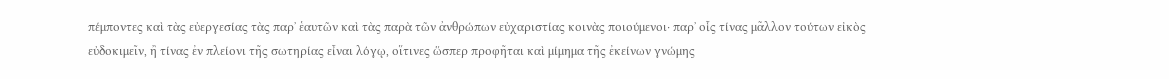πέμποντες καὶ τὰς εὐεργεσίας τὰς παρʼ ἑαυτῶν καὶ τὰς παρὰ τῶν ἀνθρώπων εὐχαριστίας κοινὰς ποιούμενοι· παρʼ οἷς τίνας μᾶλλον τούτων εἰκὸς εὐδοκιμεῖν, ἢ τίνας ἐν πλείονι τῆς σωτηρίας εἶναι λόγῳ, οἵτινες ὥσπερ προφῆται καὶ μίμημα τῆς ἐκείνων γνώμης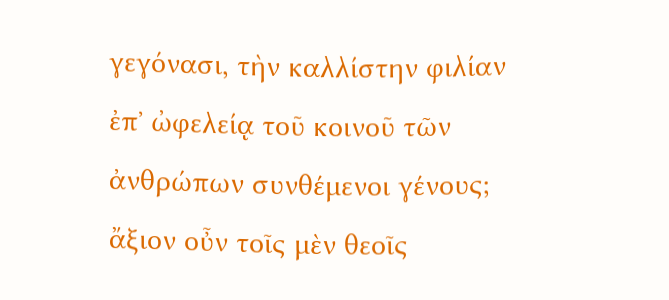γεγόνασι, τὴν καλλίστην φιλίαν ἐπʼ ὠφελείᾳ τοῦ κοινοῦ τῶν ἀνθρώπων συνθέμενοι γένους; ἄξιον οὖν τοῖς μὲν θεοῖς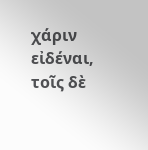χάριν εἰδέναι, τοῖς δὲ